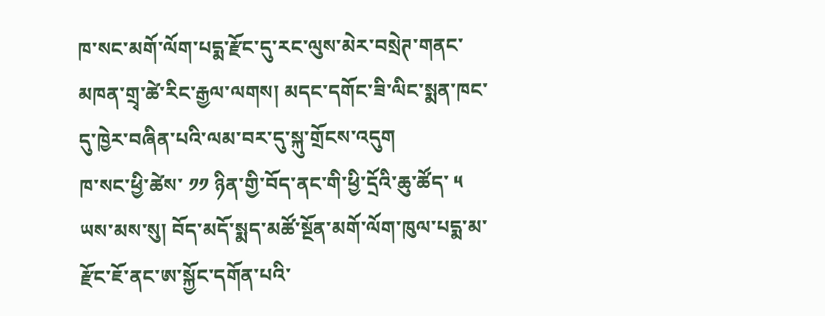ཁ་སང་མགོ་ལོག་པདྨ་རྫོང་དུ་རང་ལུས་མེར་བསྲེཊ་གནང་མཁན་གྲྭ་ཚེ་རིང་རྒྱལ་ལགས། མདང་དགོང་ཟི་ལིང་སྨན་ཁང་དུ་ཁྱེར་བཞིན་པའི་ལམ་བར་དུ་སྐུ་གྲོངས་འདུག
ཁ་སང་ཕྱི་ཚེས་ ༡༡ ཉིན་གྱི་བོད་ནང་གི་ཕྱི་དྲོའི་ཆུ་ཚོད་ ༥ ཡས་མས་སུ། བོད་མདོ་སྨད་མཚོ་སྔོན་མགོ་ལོག་ཁུལ་པདྨ་མ་རྫོང་ཇོ་ནང་ཨ་སྐྱོང་དགོན་པའི་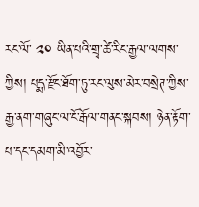རང་ལོ་ ༢༠ ཡིན་པའི་གྲྭ་ཚེ་རིང་རྒྱལ་ལགས་ཀྱིས། པདྨ་རྫོང་ཐོག་ཏུ་རང་ལུས་མེར་བསྲེཊ་ཀྱིས་རྒྱ་ནག་གཞུང་ལ་ངོ་རྒོལ་གནང་སྐབས། ཉེན་རྟོག་པ་དང་དམག་མི་འབྱོར་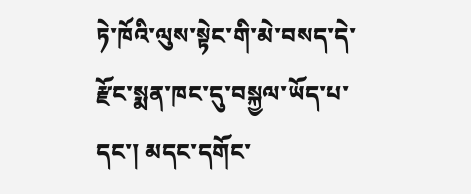ཏེ་ཁོའི་ལུས་སྟེང་གི་མེ་བསད་དེ་རྫོང་སྨན་ཁང་དུ་བསྐྱལ་ཡོད་པ་དང་། མདང་དགོང་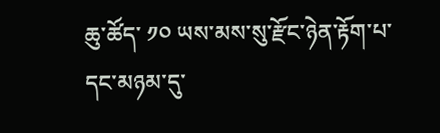ཆུ་ཚོད་ ༡༠ ཡས་མས་སུ་རྫོང་ཉེན་རྟོག་པ་དང་མཉམ་དུ་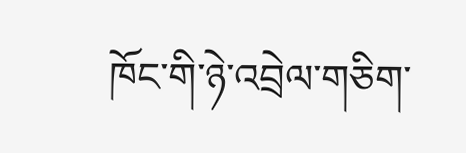ཁོང་གི་ཉེ་འབྲེལ་གཅིག་